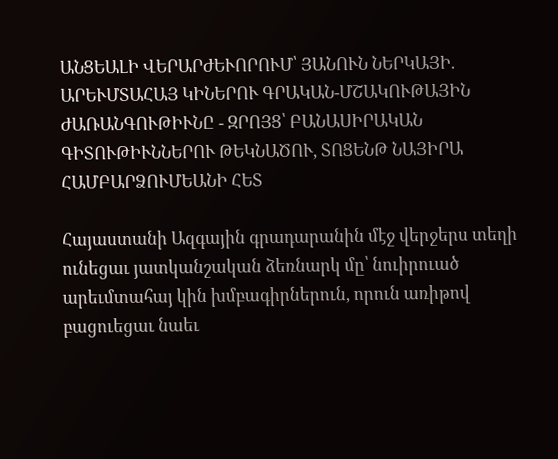ԱՆՑԵԱԼԻ ՎԵՐԱՐԺԵՒՈՐՈՒՄ՝ ՅԱՆՈՒՆ ՆԵՐԿԱՅԻ. ԱՐԵՒՄՏԱՀԱՅ ԿԻՆԵՐՈՒ ԳՐԱԿԱՆ-ՄՇԱԿՈՒԹԱՅԻՆ ԺԱՌԱՆԳՈՒԹԻՒՆԸ - ԶՐՈՅՑ՝ ԲԱՆԱՍԻՐԱԿԱՆ ԳԻՏՈՒԹԻՒՆՆԵՐՈՒ ԹԵԿՆԱԾՈՒ, ՏՈՑԵՆԹ ՆԱՅԻՐԱ ՀԱՄԲԱՐՁՈՒՄԵԱՆԻ ՀԵՏ

Հայաստանի Ազգային գրադարանին մէջ վերջերս տեղի ունեցաւ յատկանշական ձեռնարկ մը՝ նուիրուած արեւմտահայ կին խմբագիրներուն, որուն առիթով բացուեցաւ նաեւ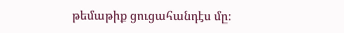թեմաթիք ցուցահանդէս մը։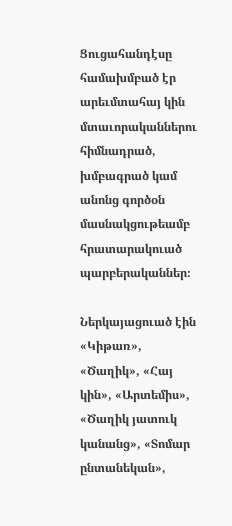Ցուցահանդէսը համախմբած էր արեւմտահայ կին մտաւորականներու հիմնադրած, խմբագրած կամ անոնց գործօն մասնակցութեամբ հրատարակուած պարբերականներ։

Ներկայացուած էին «Կիթառ», «Ծաղիկ», «Հայ կին», «Արտեմիս», «Ծաղիկ յատուկ կանանց», «Տոմար ընտանեկան»,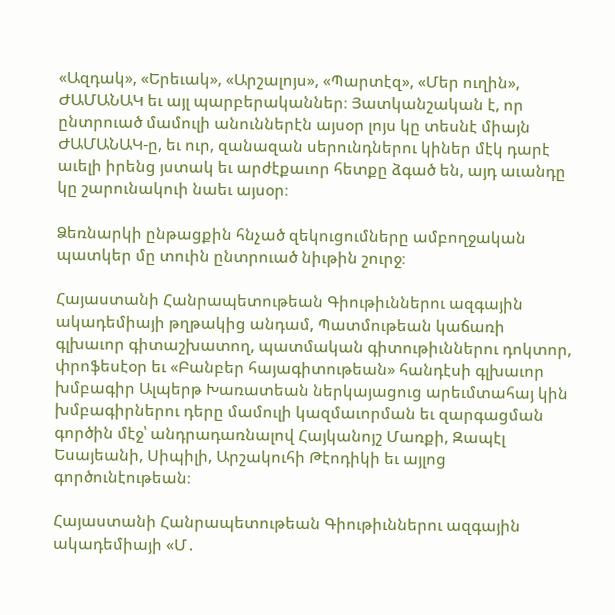«Ազդակ», «Երեւակ», «Արշալոյս», «Պարտէզ», «Մեր ուղին», ԺԱՄԱՆԱԿ եւ այլ պարբերականներ։ Յատկանշական է, որ ընտրուած մամուլի անուններէն այսօր լոյս կը տեսնէ միայն ԺԱՄԱՆԱԿ-ը, եւ ուր, զանազան սերունդներու կիներ մէկ դարէ աւելի իրենց յստակ եւ արժէքաւոր հետքը ձգած են, այդ աւանդը կը շարունակուի նաեւ այսօր։

Ձեռնարկի ընթացքին հնչած զեկուցումները ամբողջական պատկեր մը տուին ընտրուած նիւթին շուրջ։

Հայաստանի Հանրապետութեան Գիութիւններու ազգային ակադեմիայի թղթակից անդամ, Պատմութեան կաճառի գլխաւոր գիտաշխատող, պատմական գիտութիւններու դոկտոր, փրոֆեսէօր եւ «Բանբեր հայագիտութեան» հանդէսի գլխաւոր խմբագիր Ալպերթ Խառատեան ներկայացուց արեւմտահայ կին խմբագիրներու դերը մամուլի կազմաւորման եւ զարգացման գործին մէջ՝ անդրադառնալով Հայկանոյշ Մառքի, Զապէլ Եսայեանի, Սիպիլի, Արշակուհի Թէոդիկի եւ այլոց գործունէութեան։

Հայաստանի Հանրապետութեան Գիութիւններու ազգային ակադեմիայի «Մ․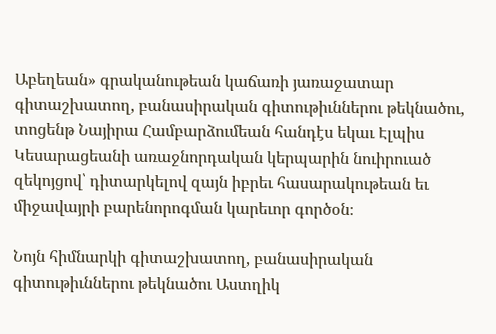Աբեղեան» գրականութեան կաճառի յառաջատար գիտաշխատող, բանասիրական գիտութիւններու թեկնածու, տոցենթ Նայիրա Համբարձումեան հանդէս եկաւ Էլպիս Կեսարացեանի առաջնորդական կերպարին նուիրուած զեկոյցով՝ դիտարկելով զայն իբրեւ հասարակութեան եւ միջավայրի բարենորոգման կարեւոր գործօն։

Նոյն հիմնարկի գիտաշխատող, բանասիրական գիտութիւններու թեկնածու Աստղիկ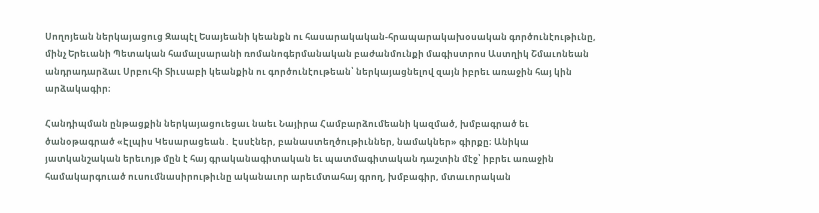Սողոյեան ներկայացուց Զապէլ Եսայեանի կեանքն ու հասարակական-հրապարակախօսական գործունէութիւնը, մինչ Երեւանի Պետական համալսարանի ռոմանոգերմանական բաժանմունքի մագիստրոս Աստղիկ Շմաւոնեան անդրադարձաւ Սրբուհի Տիւսաբի կեանքին ու գործունէութեան՝ ներկայացնելով զայն իբրեւ առաջին հայ կին արձակագիր։

Հանդիպման ընթացքին ներկայացուեցաւ նաեւ Նայիրա Համբարձումեանի կազմած, խմբագրած եւ ծանօթագրած «Էլպիս Կեսարացեան․ Էսսէներ, բանաստեղծութիւններ, նամակներ» գիրքը։ Անիկա յատկանշական երեւոյթ մըն է հայ գրականագիտական եւ պատմագիտական դաշտին մէջ՝ իբրեւ առաջին համակարգուած ուսումնասիրութիւնը ականաւոր արեւմտահայ գրող, խմբագիր, մտաւորական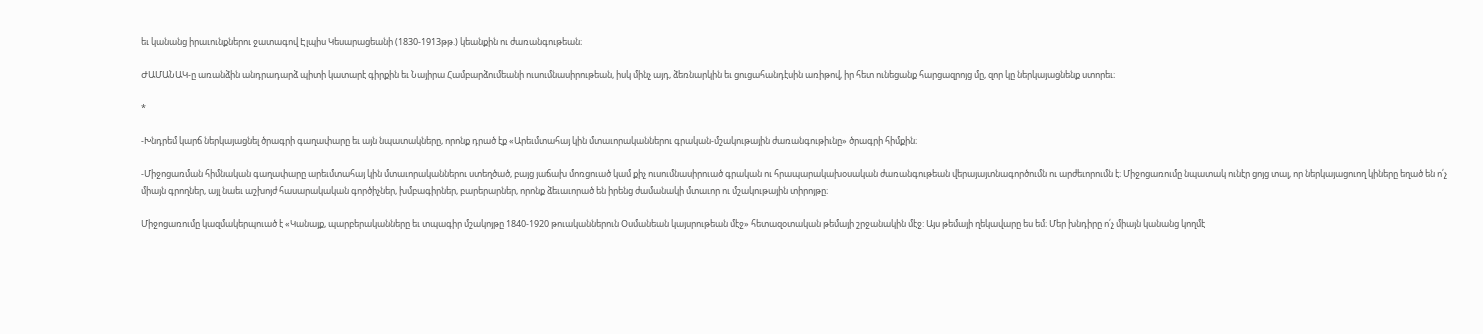եւ կանանց իրաւունքներու ջատագով Էլպիս Կեսարացեանի (1830-1913թթ.) կեանքին ու ժառանգութեան։

ԺԱՄԱՆԱԿ-ը առանձին անդրադարձ պիտի կատարէ գիրքին եւ Նայիրա Համբարձումեանի ուսումնասիրութեան, իսկ մինչ այդ, ձեռնարկին եւ ցուցահանդէսին առիթով, իր հետ ունեցանք հարցազրոյց մը, զոր կը ներկայացնենք ստորեւ։

*

-Խնդրեմ կարճ ներկայացնել ծրագրի գաղափարը եւ այն նպատակները, որոնք դրած էք «Արեւմտահայ կին մտաւորականներու գրական-մշակութային ժառանգութիւնը» ծրագրի հիմքին։

-Միջոցառման հիմնական գաղափարը արեւմտահայ կին մտաւորականներու ստեղծած, բայց յաճախ մոռցուած կամ քիչ ուսումնասիրուած գրական ու հրապարակախօսական ժառանգութեան վերայայտնագործումն ու արժեւորումն է։ Միջոցառումը նպատակ ունէր ցոյց տալ, որ ներկայացուող կիները եղած են ո՛չ միայն գրողներ, այլ նաեւ աշխոյժ հասարակական գործիչներ, խմբագիրներ, բարերարներ, որոնք ձեւաւորած են իրենց ժամանակի մտաւոր ու մշակութային տիրոյթը։

Միջոցառումը կազմակերպուած է «Կանայք, պարբերականները եւ տպագիր մշակոյթը 1840-1920 թուականներուն Օսմանեան կայսրութեան մէջ» հետազօտական թեմայի շրջանակին մէջ: Այս թեմայի ղեկավարը ես եմ։ Մեր խնդիրը ո՛չ միայն կանանց կողմէ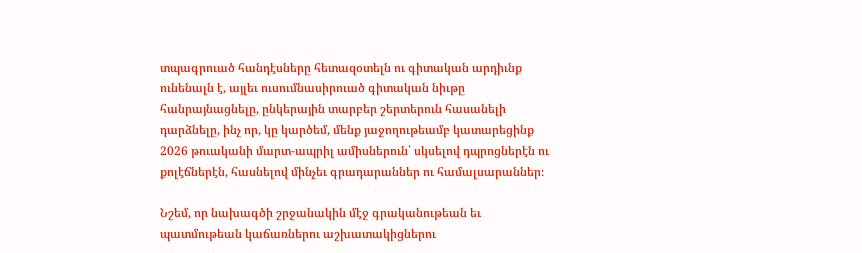տպագրուած հանդէսները հետազօտելն ու գիտական արդիւնք ունենալն է, այլեւ ուսումնասիրուած գիտական նիւթը հանրայնացնելը, ընկերային տարբեր շերտերուն հասանելի դարձնելը, ինչ որ, կը կարծեմ, մենք յաջողութեամբ կատարեցինք 2026 թուականի մարտ-ապրիլ ամիսներուն՝ սկսելով դպրոցներէն ու քոլէճներէն, հասնելով մինչեւ գրադարաններ ու համալսարաններ։

Նշեմ, որ նախագծի շրջանակին մէջ գրականութեան եւ պատմութեան կաճառներու աշխատակիցներու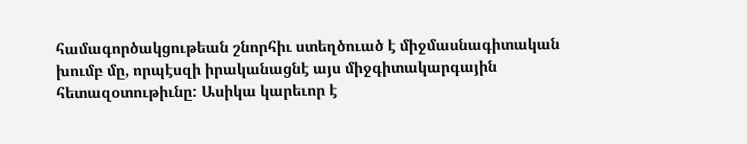համագործակցութեան շնորհիւ ստեղծուած է միջմասնագիտական խումբ մը, որպէսզի իրականացնէ այս միջգիտակարգային հետազօտութիւնը: Ասիկա կարեւոր է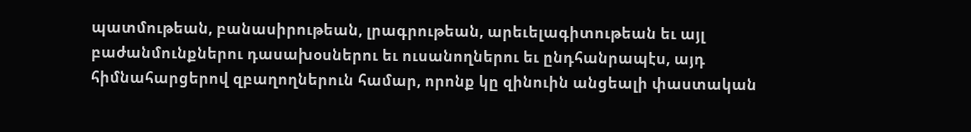պատմութեան, բանասիրութեան, լրագրութեան, արեւելագիտութեան եւ այլ բաժանմունքներու դասախօսներու եւ ուսանողներու եւ ընդհանրապէս, այդ հիմնահարցերով զբաղողներուն համար, որոնք կը զինուին անցեալի փաստական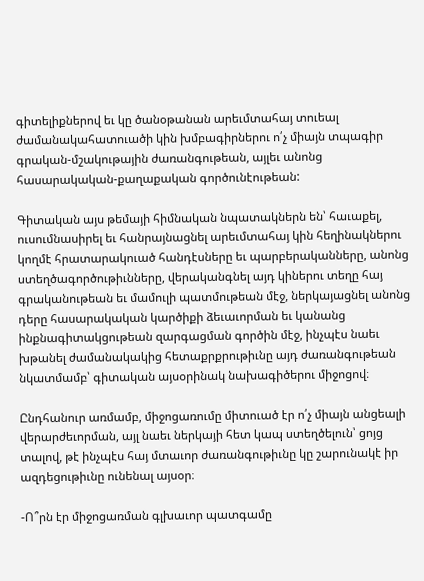գիտելիքներով եւ կը ծանօթանան արեւմտահայ տուեալ ժամանակահատուածի կին խմբագիրներու ո՛չ միայն տպագիր գրական-մշակութային ժառանգութեան, այլեւ անոնց հասարակական-քաղաքական գործունէութեան:

Գիտական այս թեմայի հիմնական նպատակներն են՝ հաւաքել, ուսումնասիրել եւ հանրայնացնել արեւմտահայ կին հեղինակներու կողմէ հրատարակուած հանդէսները եւ պարբերականները, անոնց ստեղծագործութիւնները, վերականգնել այդ կիներու տեղը հայ գրականութեան եւ մամուլի պատմութեան մէջ, ներկայացնել անոնց դերը հասարակական կարծիքի ձեւաւորման եւ կանանց ինքնագիտակցութեան զարգացման գործին մէջ, ինչպէս նաեւ խթանել ժամանակակից հետաքրքրութիւնը այդ ժառանգութեան նկատմամբ՝ գիտական այսօրինակ նախագիծերու միջոցով։

Ընդհանուր առմամբ, միջոցառումը միտուած էր ո՛չ միայն անցեալի վերարժեւորման, այլ նաեւ ներկայի հետ կապ ստեղծելուն՝ ցոյց տալով, թէ ինչպէս հայ մտաւոր ժառանգութիւնը կը շարունակէ իր ազդեցութիւնը ունենալ այսօր։

-Ո՞րն էր միջոցառման գլխաւոր պատգամը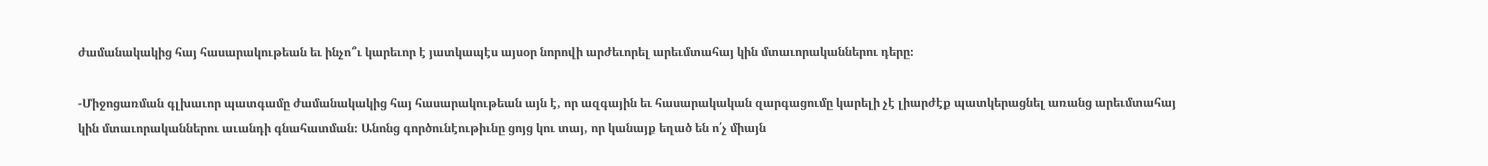ժամանակակից հայ հասարակութեան եւ ինչո՞ւ կարեւոր է յատկապէս այսօր նորովի արժեւորել արեւմտահայ կին մտաւորականներու դերը։

-Միջոցառման գլխաւոր պատգամը ժամանակակից հայ հասարակութեան այն է, որ ազգային եւ հասարակական զարգացումը կարելի չէ լիարժէք պատկերացնել առանց արեւմտահայ կին մտաւորականներու աւանդի գնահատման։ Անոնց գործունէութիւնը ցոյց կու տայ, որ կանայք եղած են ո՛չ միայն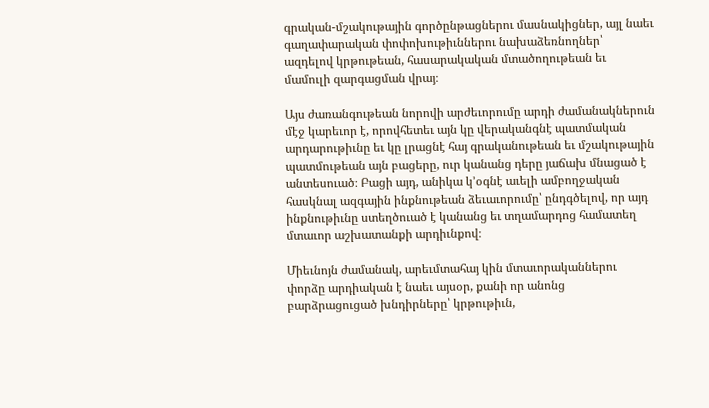գրական-մշակութային գործընթացներու մասնակիցներ, այլ նաեւ գաղափարական փոփոխութիւններու նախաձեռնողներ՝ ազդելով կրթութեան, հասարակական մտածողութեան եւ մամուլի զարգացման վրայ։

Այս ժառանգութեան նորովի արժեւորումը արդի ժամանակներուն մէջ կարեւոր է, որովհետեւ այն կը վերականգնէ պատմական արդարութիւնը եւ կը լրացնէ հայ գրականութեան եւ մշակութային պատմութեան այն բացերը, ուր կանանց դերը յաճախ մնացած է անտեսուած։ Բացի այդ, անիկա կ՚օգնէ աւելի ամբողջական հասկնալ ազգային ինքնութեան ձեւաւորումը՝ ընդգծելով, որ այդ ինքնութիւնը ստեղծուած է կանանց եւ տղամարդոց համատեղ մտաւոր աշխատանքի արդիւնքով։

Միեւնոյն ժամանակ, արեւմտահայ կին մտաւորականներու փորձը արդիական է նաեւ այսօր, քանի որ անոնց բարձրացուցած խնդիրները՝ կրթութիւն,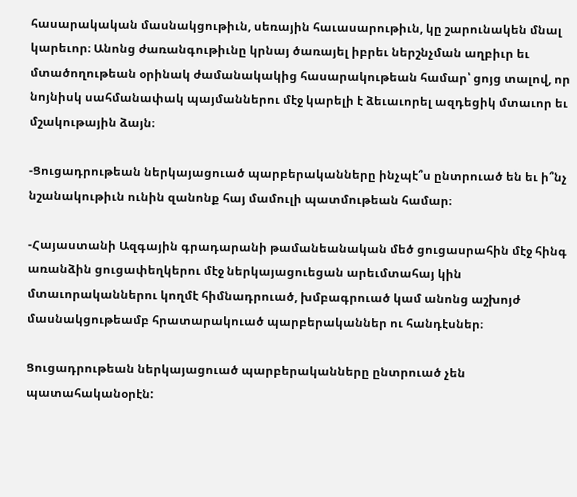հասարակական մասնակցութիւն, սեռային հաւասարութիւն, կը շարունակեն մնալ կարեւոր։ Անոնց ժառանգութիւնը կրնայ ծառայել իբրեւ ներշնչման աղբիւր եւ մտածողութեան օրինակ ժամանակակից հասարակութեան համար՝ ցոյց տալով, որ նոյնիսկ սահմանափակ պայմաններու մէջ կարելի է ձեւաւորել ազդեցիկ մտաւոր եւ մշակութային ձայն։

-Ցուցադրութեան ներկայացուած պարբերականները ինչպէ՞ս ընտրուած են եւ ի՞նչ նշանակութիւն ունին զանոնք հայ մամուլի պատմութեան համար։

-Հայաստանի Ազգային գրադարանի թամանեանական մեծ ցուցասրահին մէջ հինգ առանձին ցուցափեղկերու մէջ ներկայացուեցան արեւմտահայ կին մտաւորականներու կողմէ հիմնադրուած, խմբագրուած կամ անոնց աշխոյժ մասնակցութեամբ հրատարակուած պարբերականներ ու հանդէսներ։

Ցուցադրութեան ներկայացուած պարբերականները ընտրուած չեն պատահականօրէն: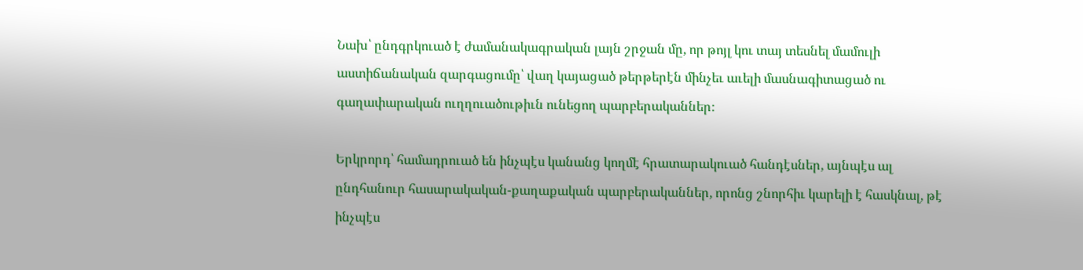Նախ՝ ընդգրկուած է ժամանակագրական լայն շրջան մը, որ թոյլ կու տայ տեսնել մամուլի աստիճանական զարգացումը՝ վաղ կայացած թերթերէն մինչեւ աւելի մասնագիտացած ու գաղափարական ուղղուածութիւն ունեցող պարբերականներ։

Երկրորդ՝ համադրուած են ինչպէս կանանց կողմէ հրատարակուած հանդէսներ, այնպէս ալ ընդհանուր հասարակական-քաղաքական պարբերականներ, որոնց շնորհիւ կարելի է հասկնալ, թէ ինչպէս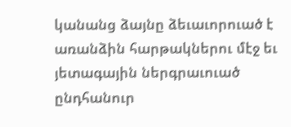կանանց ձայնը ձեւաւորուած է առանձին հարթակներու մէջ եւ յետագային ներգրաւուած ընդհանուր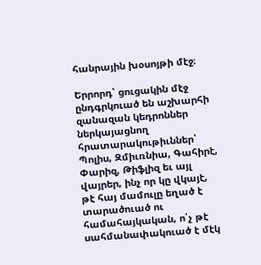հանրային խօսոյթի մէջ։

Երրորդ՝ ցուցակին մէջ ընդգրկուած են աշխարհի զանազան կեդրոններ ներկայացնող հրատարակութիւններ՝ Պոլիս, Զմիւռնիա, Գահիրէ, Փարիզ, Թիֆլիզ եւ այլ վայրեր, ինչ որ կը վկայէ, թէ հայ մամուլը եղած է տարածուած ու համահայկական, ո՛չ թէ սահմանափակուած է մէկ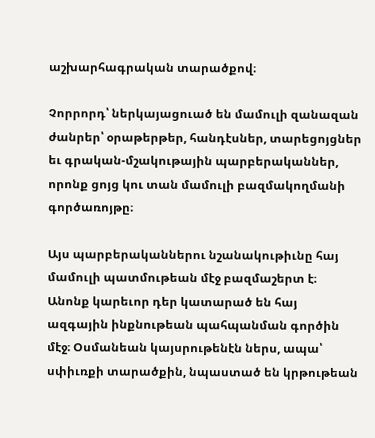աշխարհագրական տարածքով։

Չորրորդ՝ ներկայացուած են մամուլի զանազան ժանրեր՝ օրաթերթեր, հանդէսներ, տարեցոյցներ եւ գրական-մշակութային պարբերականներ, որոնք ցոյց կու տան մամուլի բազմակողմանի գործառոյթը։

Այս պարբերականներու նշանակութիւնը հայ մամուլի պատմութեան մէջ բազմաշերտ է։ Անոնք կարեւոր դեր կատարած են հայ ազգային ինքնութեան պահպանման գործին մէջ։ Օսմանեան կայսրութենէն ներս, ապա՝ սփիւռքի տարածքին, նպաստած են կրթութեան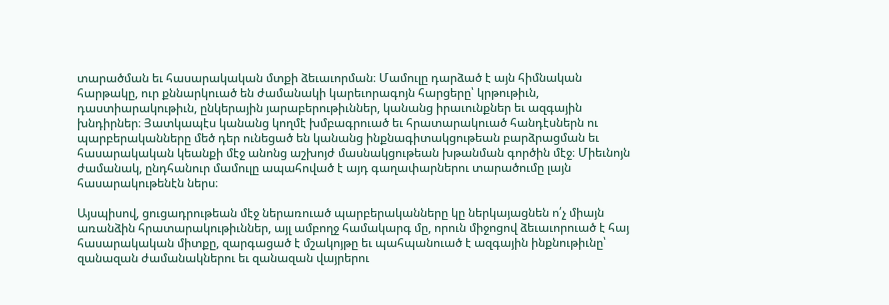տարածման եւ հասարակական մտքի ձեւաւորման։ Մամուլը դարձած է այն հիմնական հարթակը, ուր քննարկուած են ժամանակի կարեւորագոյն հարցերը՝ կրթութիւն, դաստիարակութիւն, ընկերային յարաբերութիւններ, կանանց իրաւունքներ եւ ազգային խնդիրներ։ Յատկապէս կանանց կողմէ խմբագրուած եւ հրատարակուած հանդէսներն ու պարբերականները մեծ դեր ունեցած են կանանց ինքնագիտակցութեան բարձրացման եւ հասարակական կեանքի մէջ անոնց աշխոյժ մասնակցութեան խթանման գործին մէջ։ Միեւնոյն ժամանակ, ընդհանուր մամուլը ապահոված է այդ գաղափարներու տարածումը լայն հասարակութենէն ներս։

Այսպիսով, ցուցադրութեան մէջ ներառուած պարբերականները կը ներկայացնեն ո՛չ միայն առանձին հրատարակութիւններ, այլ ամբողջ համակարգ մը, որուն միջոցով ձեւաւորուած է հայ հասարակական միտքը, զարգացած է մշակոյթը եւ պահպանուած է ազգային ինքնութիւնը՝ զանազան ժամանակներու եւ զանազան վայրերու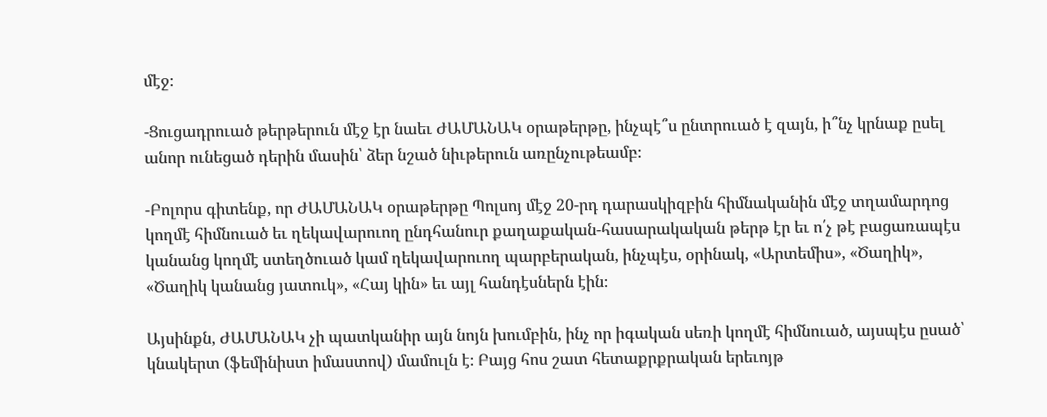մէջ։

-Ցուցադրուած թերթերուն մէջ էր նաեւ ԺԱՄԱՆԱԿ օրաթերթը, ինչպէ՞ս ընտրուած է զայն, ի՞նչ կրնաք ըսել անոր ունեցած դերին մասին՝ ձեր նշած նիւթերուն առընչութեամբ։

-Բոլորս գիտենք, որ ԺԱՄԱՆԱԿ օրաթերթը Պոլսոյ մէջ 20-րդ դարասկիզբին հիմնականին մէջ տղամարդոց կողմէ հիմնուած եւ ղեկավարուող ընդհանուր քաղաքական-հասարակական թերթ էր եւ ո՛չ թէ բացառապէս կանանց կողմէ ստեղծուած կամ ղեկավարուող պարբերական, ինչպէս, օրինակ, «Արտեմիս», «Ծաղիկ», «Ծաղիկ կանանց յատուկ», «Հայ կին» եւ այլ հանդէսներն էին։

Այսինքն, ԺԱՄԱՆԱԿ չի պատկանիր այն նոյն խումբին, ինչ որ իգական սեռի կողմէ հիմնուած, այսպէս ըսած՝ կնակերտ (ֆեմինիստ իմաստով) մամուլն է։ Բայց հոս շատ հետաքրքրական երեւոյթ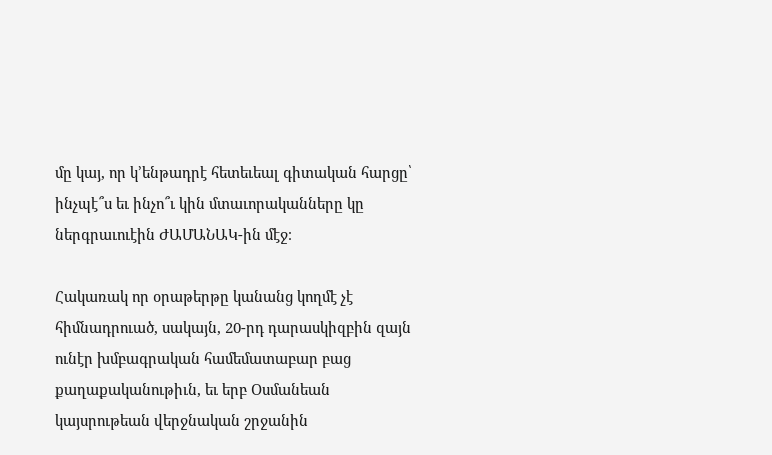մը կայ, որ կ՚ենթադրէ հետեւեալ գիտական հարցը՝ ինչպէ՞ս եւ ինչո՞ւ կին մտաւորականները կը ներգրաւուէին ԺԱՄԱՆԱԿ-ին մէջ։

Հակառակ որ օրաթերթը կանանց կողմէ չէ հիմնադրուած, սակայն, 20-րդ դարասկիզբին զայն ունէր խմբագրական համեմատաբար բաց քաղաքականութիւն, եւ երբ Օսմանեան կայսրութեան վերջնական շրջանին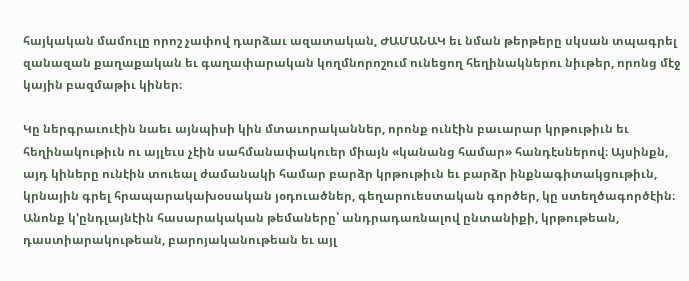հայկական մամուլը որոշ չափով դարձաւ ազատական, ԺԱՄԱՆԱԿ եւ նման թերթերը սկսան տպագրել զանազան քաղաքական եւ գաղափարական կողմնորոշում ունեցող հեղինակներու նիւթեր, որոնց մէջ կային բազմաթիւ կիներ։

Կը ներգրաւուէին նաեւ այնպիսի կին մտաւորականներ, որոնք ունէին բաւարար կրթութիւն եւ հեղինակութիւն ու այլեւս չէին սահմանափակուեր միայն «կանանց համար» հանդէսներով։ Այսինքն, այդ կիները ունէին տուեալ ժամանակի համար բարձր կրթութիւն եւ բարձր ինքնագիտակցութիւն, կրնային գրել հրապարակախօսական յօդուածներ, գեղարուեստական գործեր, կը ստեղծագործէին։ Անոնք կ՚ընդլայնէին հասարակական թեմաները՝ անդրադառնալով ընտանիքի, կրթութեան, դաստիարակութեան, բարոյականութեան եւ այլ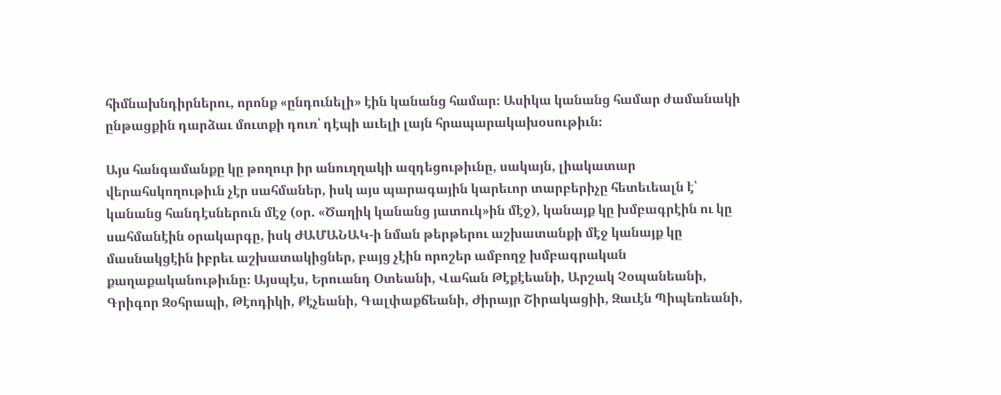հիմնախնդիրներու, որոնք «ընդունելի» էին կանանց համար։ Ասիկա կանանց համար ժամանակի ընթացքին դարձաւ մուտքի դուռ՝ դէպի աւելի լայն հրապարակախօսութիւն։

Այս հանգամանքը կը թողուր իր անուղղակի ազդեցութիւնը, սակայն, լիակատար վերահսկողութիւն չէր սահմաներ, իսկ այս պարագային կարեւոր տարբերիչը հետեւեալն է՝ կանանց հանդէսներուն մէջ (օր. «Ծաղիկ կանանց յատուկ»ին մէջ), կանայք կը խմբագրէին ու կը սահմանէին օրակարգը, իսկ ԺԱՄԱՆԱԿ-ի նման թերթերու աշխատանքի մէջ կանայք կը մասնակցէին իբրեւ աշխատակիցներ, բայց չէին որոշեր ամբողջ խմբագրական քաղաքականութիւնը։ Այսպէս, Երուանդ Օտեանի, Վահան Թէքէեանի, Արշակ Չօպանեանի, Գրիգոր Զօհրապի, Թէոդիկի, Քէչեանի, Գալփաքճեանի, Ժիրայր Շիրակացիի, Զաւէն Պիպեռեանի,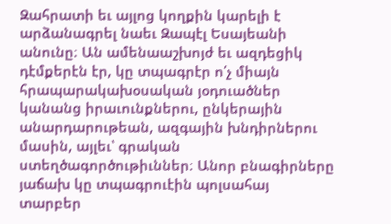Զահրատի եւ այլոց կողքին կարելի է արձանագրել նաեւ Զապէլ Եսայեանի անունը։ Ան ամենաաշխոյժ եւ ազդեցիկ դէմքերէն էր, կը տպագրէր ո՛չ միայն հրապարակախօսական յօդուածներ կանանց իրաւունքներու, ընկերային անարդարութեան, ազգային խնդիրներու մասին, այլեւ՝ գրական ստեղծագործութիւններ։ Անոր բնագիրները յաճախ կը տպագրուէին պոլսահայ տարբեր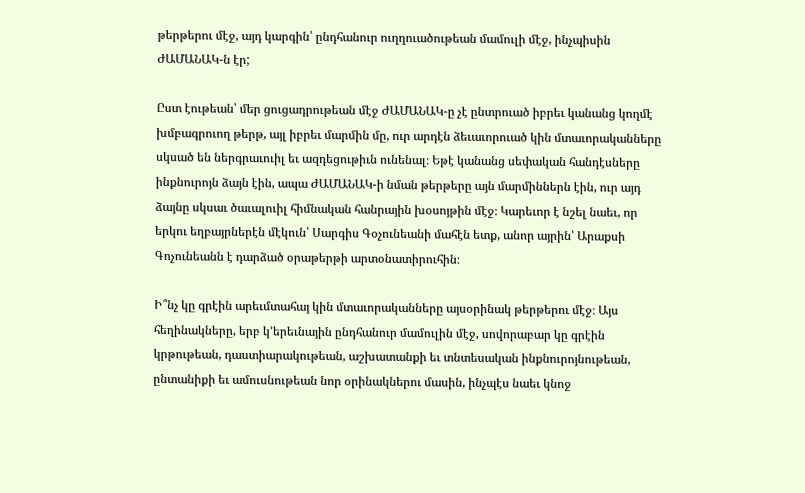թերթերու մէջ, այդ կարգին՝ ընդհանուր ուղղուածութեան մամուլի մէջ, ինչպիսին ԺԱՄԱՆԱԿ-ն էր;

Ըստ էութեան՝ մեր ցուցադրութեան մէջ ԺԱՄԱՆԱԿ-ը չէ ընտրուած իբրեւ կանանց կողմէ խմբագրուող թերթ, այլ իբրեւ մարմին մը, ուր արդէն ձեւաւորուած կին մտաւորականները սկսած են ներգրաւուիլ եւ ազդեցութիւն ունենալ։ Եթէ կանանց սեփական հանդէսները ինքնուրոյն ձայն էին, ապա ԺԱՄԱՆԱԿ-ի նման թերթերը այն մարմիններն էին, ուր այդ ձայնը սկսաւ ծաւալուիլ հիմնական հանրային խօսոյթին մէջ։ Կարեւոր է նշել նաեւ, որ երկու եղբայրներէն մէկուն՝ Սարգիս Գօչունեանի մահէն ետք, անոր այրին՝ Արաքսի Գոչունեանն է դարձած օրաթերթի արտօնատիրուհին։

Ի՞նչ կը գրէին արեւմտահայ կին մտաւորականները այսօրինակ թերթերու մէջ։ Այս հեղինակները, երբ կ՚երեւնային ընդհանուր մամուլին մէջ, սովորաբար կը գրէին կրթութեան, դաստիարակութեան, աշխատանքի եւ տնտեսական ինքնուրոյնութեան, ընտանիքի եւ ամուսնութեան նոր օրինակներու մասին, ինչպէս նաեւ կնոջ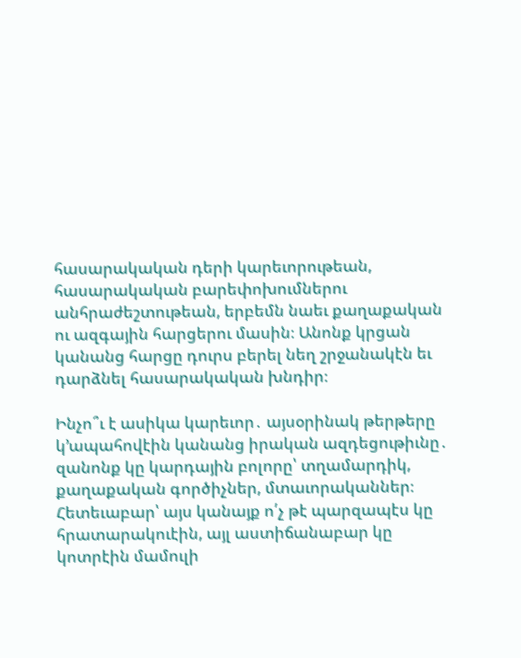հասարակական դերի կարեւորութեան, հասարակական բարեփոխումներու անհրաժեշտութեան, երբեմն նաեւ քաղաքական ու ազգային հարցերու մասին։ Անոնք կրցան կանանց հարցը դուրս բերել նեղ շրջանակէն եւ դարձնել հասարակական խնդիր։

Ինչո՞ւ է ասիկա կարեւոր․ այսօրինակ թերթերը կ՚ապահովէին կանանց իրական ազդեցութիւնը․ զանոնք կը կարդային բոլորը՝ տղամարդիկ, քաղաքական գործիչներ, մտաւորականներ։ Հետեւաբար՝ այս կանայք ո՛չ թէ պարզապէս կը հրատարակուէին, այլ աստիճանաբար կը կոտրէին մամուլի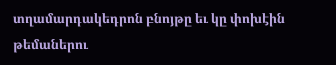տղամարդակեդրոն բնոյթը եւ կը փոխէին թեմաներու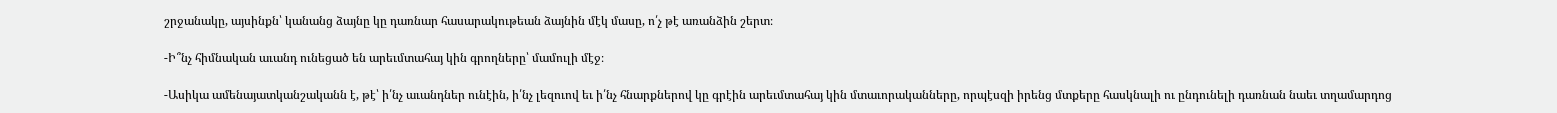շրջանակը, այսինքն՝ կանանց ձայնը կը դառնար հասարակութեան ձայնին մէկ մասը, ո՛չ թէ առանձին շերտ։

-Ի՞նչ հիմնական աւանդ ունեցած են արեւմտահայ կին գրողները՝ մամուլի մէջ։

-Ասիկա ամենայատկանշականն է, թէ՝ ի՛նչ աւանդներ ունէին, ի՛նչ լեզուով եւ ի՛նչ հնարքներով կը գրէին արեւմտահայ կին մտաւորականները, որպէսզի իրենց մտքերը հասկնալի ու ընդունելի դառնան նաեւ տղամարդոց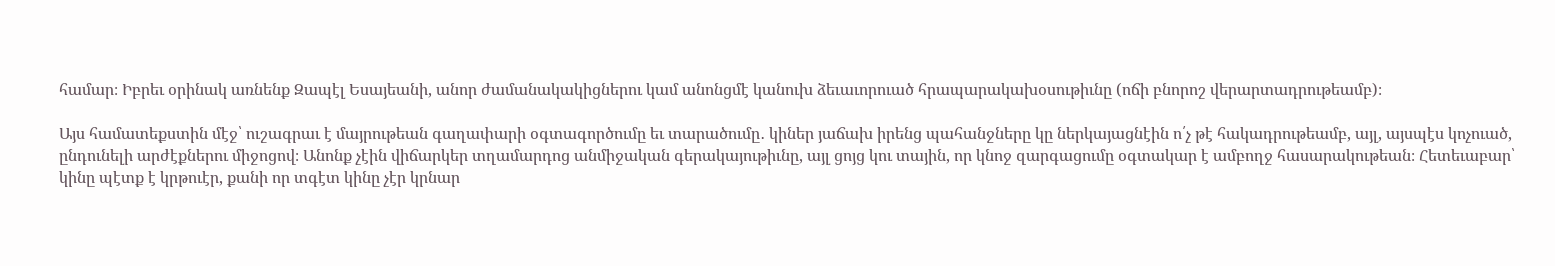համար։ Իբրեւ օրինակ առնենք Զապէլ Եսայեանի, անոր ժամանակակիցներու կամ անոնցմէ կանուխ ձեւաւորուած հրապարակախօսութիւնը (ոճի բնորոշ վերարտադրութեամբ)։

Այս համատեքստին մէջ՝ ուշագրաւ է մայրութեան գաղափարի օգտագործումը եւ տարածումը․ կիներ յաճախ իրենց պահանջները կը ներկայացնէին ո՛չ թէ հակադրութեամբ, այլ, այսպէս կոչուած, ընդունելի արժէքներու միջոցով։ Անոնք չէին վիճարկեր տղամարդոց անմիջական գերակայութիւնը, այլ ցոյց կու տային, որ կնոջ զարգացումը օգտակար է ամբողջ հասարակութեան։ Հետեւաբար՝ կինը պէտք է կրթուէր, քանի որ տգէտ կինը չէր կրնար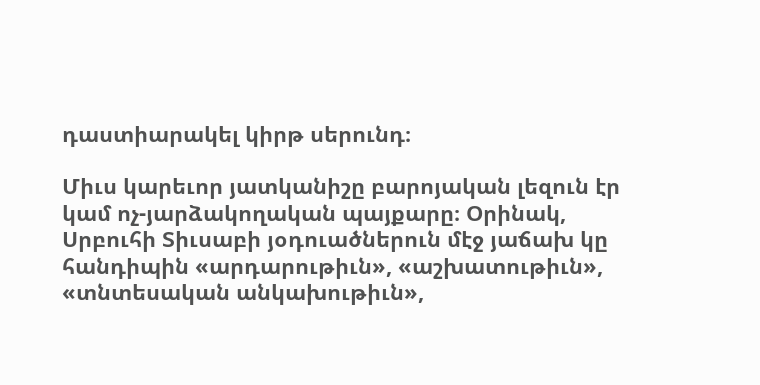դաստիարակել կիրթ սերունդ։

Միւս կարեւոր յատկանիշը բարոյական լեզուն էր կամ ոչ-յարձակողական պայքարը։ Օրինակ, Սրբուհի Տիւսաբի յօդուածներուն մէջ յաճախ կը հանդիպին «արդարութիւն», «աշխատութիւն», «տնտեսական անկախութիւն»,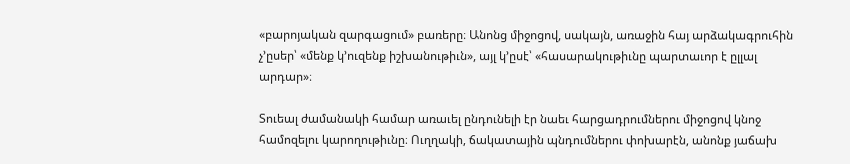«բարոյական զարգացում» բառերը։ Անոնց միջոցով, սակայն, առաջին հայ արձակագրուհին չ՚ըսեր՝ «մենք կ՚ուզենք իշխանութիւն», այլ կ՚ըսէ՝ «հասարակութիւնը պարտաւոր է ըլլալ արդար»։

Տուեալ ժամանակի համար առաւել ընդունելի էր նաեւ հարցադրումներու միջոցով կնոջ համոզելու կարողութիւնը։ Ուղղակի, ճակատային պնդումներու փոխարէն, անոնք յաճախ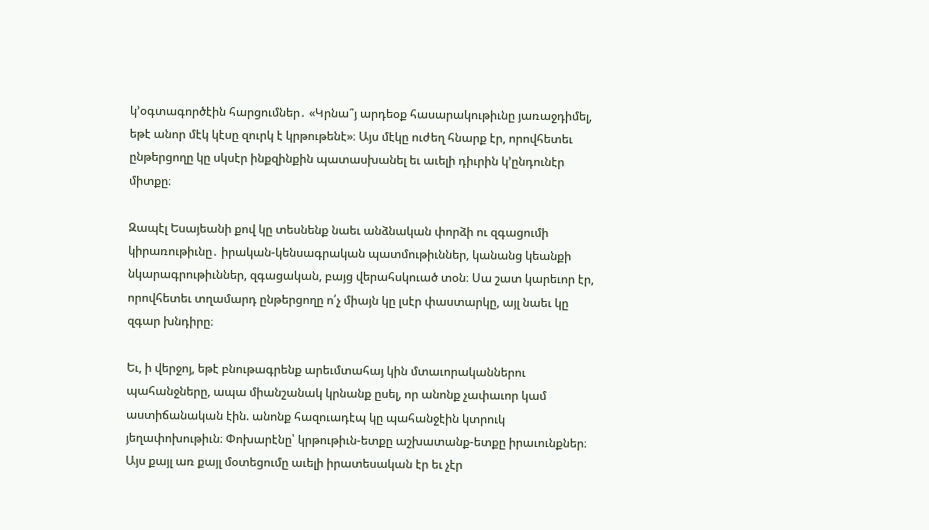կ՚օգտագործէին հարցումներ․ «Կրնա՞յ արդեօք հասարակութիւնը յառաջդիմել, եթէ անոր մէկ կէսը զուրկ է կրթութենէ»։ Այս մէկը ուժեղ հնարք էր, որովհետեւ ընթերցողը կը սկսէր ինքզինքին պատասխանել եւ աւելի դիւրին կ՚ընդունէր միտքը։

Զապէլ Եսայեանի քով կը տեսնենք նաեւ անձնական փորձի ու զգացումի կիրառութիւնը․ իրական-կենսագրական պատմութիւններ, կանանց կեանքի նկարագրութիւններ, զգացական, բայց վերահսկուած տօն։ Սա շատ կարեւոր էր, որովհետեւ տղամարդ ընթերցողը ո՛չ միայն կը լսէր փաստարկը, այլ նաեւ կը զգար խնդիրը։

Եւ, ի վերջոյ, եթէ բնութագրենք արեւմտահայ կին մտաւորականներու պահանջները, ապա միանշանակ կրնանք ըսել, որ անոնք չափաւոր կամ աստիճանական էին. անոնք հազուադէպ կը պահանջէին կտրուկ յեղափոխութիւն։ Փոխարէնը՝ կրթութիւն-ետքը աշխատանք-ետքը իրաւունքներ։ Այս քայլ առ քայլ մօտեցումը աւելի իրատեսական էր եւ չէր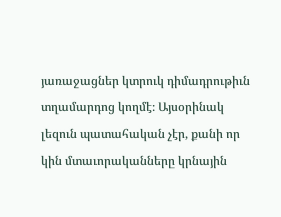յառաջացներ կտրուկ դիմադրութիւն տղամարդոց կողմէ։ Այսօրինակ լեզուն պատահական չէր, քանի որ կին մտաւորականները կրնային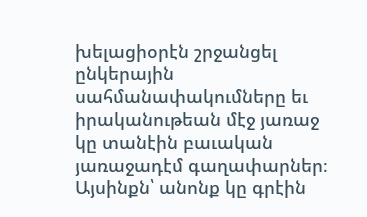խելացիօրէն շրջանցել ընկերային սահմանափակումները եւ իրականութեան մէջ յառաջ կը տանէին բաւական յառաջադէմ գաղափարներ։ Այսինքն՝ անոնք կը գրէին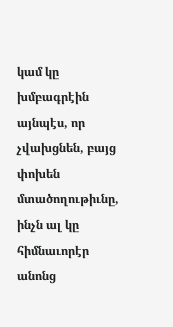կամ կը խմբագրէին այնպէս, որ չվախցնեն, բայց փոխեն մտածողութիւնը, ինչն ալ կը հիմնաւորէր անոնց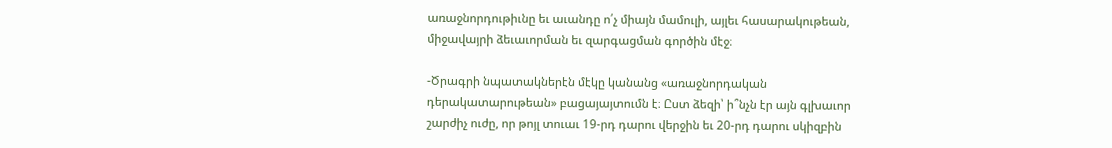առաջնորդութիւնը եւ աւանդը ո՛չ միայն մամուլի, այլեւ հասարակութեան, միջավայրի ձեւաւորման եւ զարգացման գործին մէջ։

-Ծրագրի նպատակներէն մէկը կանանց «առաջնորդական դերակատարութեան» բացայայտումն է։ Ըստ ձեզի՝ ի՞նչն էր այն գլխաւոր շարժիչ ուժը, որ թոյլ տուաւ 19-րդ դարու վերջին եւ 20-րդ դարու սկիզբին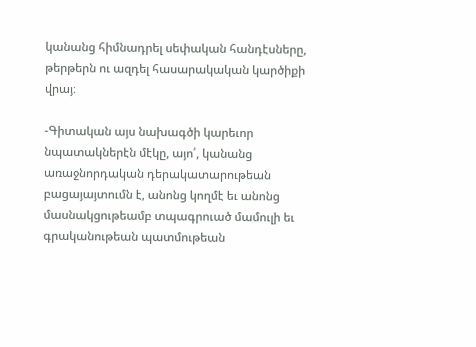կանանց հիմնադրել սեփական հանդէսները, թերթերն ու ազդել հասարակական կարծիքի վրայ։

-Գիտական այս նախագծի կարեւոր նպատակներէն մէկը, այո՛, կանանց առաջնորդական դերակատարութեան բացայայտումն է, անոնց կողմէ եւ անոնց մասնակցութեամբ տպագրուած մամուլի եւ գրականութեան պատմութեան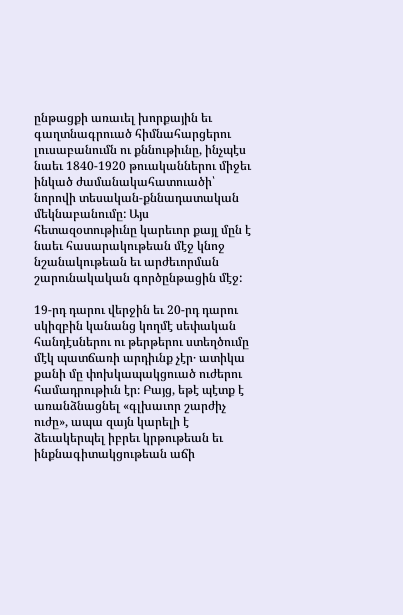ընթացքի առաւել խորքային եւ գաղտնագրուած հիմնահարցերու լուսաբանումն ու քննութիւնը, ինչպէս նաեւ 1840-1920 թուականներու միջեւ ինկած ժամանակահատուածի՝ նորովի տեսական-քննադատական մեկնաբանումը: Այս հետազօտութիւնը կարեւոր քայլ մըն է նաեւ հասարակութեան մէջ կնոջ նշանակութեան եւ արժեւորման շարունակական գործընթացին մէջ:

19-րդ դարու վերջին եւ 20-րդ դարու սկիզբին կանանց կողմէ սեփական հանդէսներու ու թերթերու ստեղծումը մէկ պատճառի արդիւնք չէր․ ատիկա քանի մը փոխկապակցուած ուժերու համադրութիւն էր։ Բայց, եթէ պէտք է առանձնացնել «գլխաւոր շարժիչ ուժը», ապա զայն կարելի է ձեւակերպել իբրեւ կրթութեան եւ ինքնագիտակցութեան աճի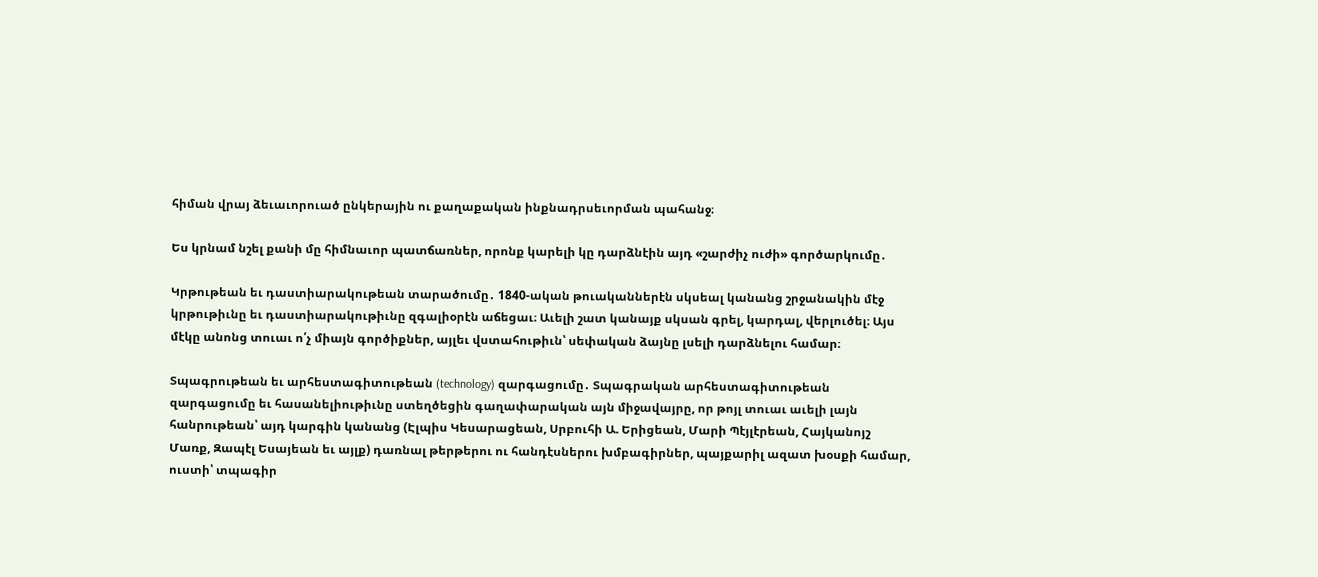հիման վրայ ձեւաւորուած ընկերային ու քաղաքական ինքնադրսեւորման պահանջ։

Ես կրնամ նշել քանի մը հիմնաւոր պատճառներ, որոնք կարելի կը դարձնէին այդ «շարժիչ ուժի» գործարկումը․

Կրթութեան եւ դաստիարակութեան տարածումը․ 1840-ական թուականներէն սկսեալ կանանց շրջանակին մէջ կրթութիւնը եւ դաստիարակութիւնը զգալիօրէն աճեցաւ։ Աւելի շատ կանայք սկսան գրել, կարդալ, վերլուծել։ Այս մէկը անոնց տուաւ ո՛չ միայն գործիքներ, այլեւ վստահութիւն՝ սեփական ձայնը լսելի դարձնելու համար։

Տպագրութեան եւ արհեստագիտութեան (technology) զարգացումը․ Տպագրական արհեստագիտութեան զարգացումը եւ հասանելիութիւնը ստեղծեցին գաղափարական այն միջավայրը, որ թոյլ տուաւ աւելի լայն հանրութեան՝ այդ կարգին կանանց (Էլպիս Կեսարացեան, Սրբուհի Ա. Երիցեան, Մարի Պէյլէրեան, Հայկանոյշ Մառք, Զապէլ Եսայեան եւ այլք) դառնալ թերթերու ու հանդէսներու խմբագիրներ, պայքարիլ ազատ խօսքի համար, ուստի՝ տպագիր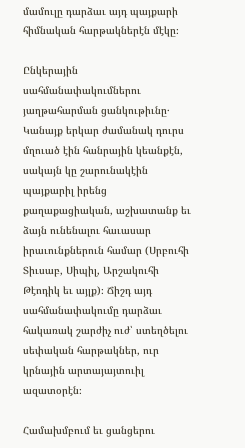մամուլը դարձաւ այդ պայքարի հիմնական հարթակներէն մէկը։

Ընկերային սահմանափակումներու յաղթահարման ցանկութիւնը․ Կանայք երկար ժամանակ դուրս մղուած էին հանրային կեանքէն, սակայն կը շարունակէին պայքարիլ իրենց քաղաքացիական, աշխատանք եւ ձայն ունենալու հաւասար իրաւունքներուն համար (Սրբուհի Տիւսաբ, Սիպիլ, Արշակուհի Թէոդիկ եւ այլք)։ Ճիշդ այդ սահմանափակումը դարձաւ հակառակ շարժիչ ուժ՝ ստեղծելու սեփական հարթակներ, ուր կրնային արտայայտուիլ ազատօրէն։

Համախմբում եւ ցանցերու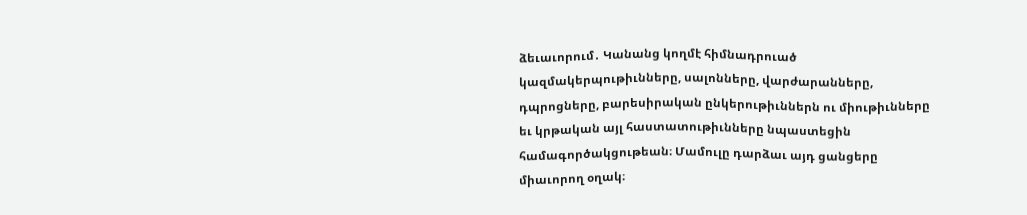ձեւաւորում․ Կանանց կողմէ հիմնադրուած կազմակերպութիւնները, սալոնները, վարժարանները, դպրոցները, բարեսիրական ընկերութիւններն ու միութիւնները եւ կրթական այլ հաստատութիւնները նպաստեցին համագործակցութեան։ Մամուլը դարձաւ այդ ցանցերը միաւորող օղակ։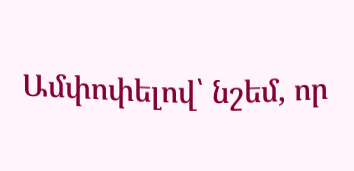Ամփոփելով՝ նշեմ, որ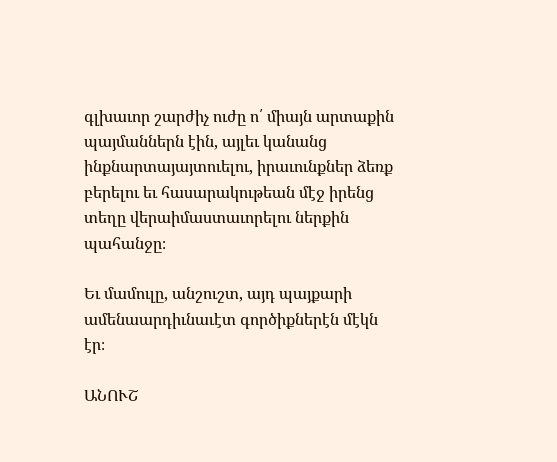գլխաւոր շարժիչ ուժը ո՛ միայն արտաքին պայմաններն էին, այլեւ կանանց ինքնարտայայտուելու, իրաւունքներ ձեռք բերելու եւ հասարակութեան մէջ իրենց տեղը վերաիմաստաւորելու ներքին պահանջը։

Եւ մամուլը, անշուշտ, այդ պայքարի ամենաարդիւնաւէտ գործիքներէն մէկն էր։

ԱՆՈՒՇ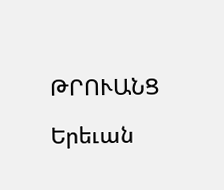ԹՐՈՒԱՆՑ

Երեւան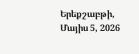Երեքշաբթի, Մայիս 5, 2026